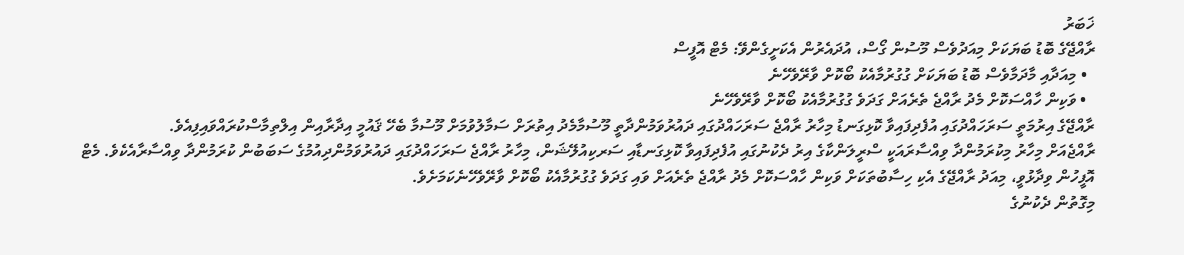ޚަބަރު
ރާއްޖޭގެ ބޮޑު ބަޔަކަށް މިއަދުވެސް މޫސުން ގޯސް، އުދައެރުން އެކަށީގެންވޭ: މެޓް އޮފީސް
  • މިއަދާއި މާދަމާވެސް ބޮޑު ބަޔަކަށް ގުގުރުމާއެކު ބޯކޮށް ވާރޭވެހޭނެ
  • ވަކިން ހާއްސަކޮށް މެދު ރާއްޖެ ތެރެއަށް ގަދަވެ ގުގުރުމާއެކު ބޯކޮށް ވާރޭވެހޭނެ
ރާއްޖޭގެ އިރުމަތީ ސަރަހައްދުގައި އުފެދިފައިވާ ކޮޅިގަނޑު މިހާރު ރާއްޖެ ސަރަހައްދުގައި ދައުރުވަމުންދާތީ މޫސުމާމެދު އިތުރަށް ސަމާލުވުމަށް މޫސުމާ ބެހޭ ޤައުމީ އިދާރާއިން އިލްތިމާސްކުރައްވައިފިއެވެ.
ރާއްޖެއަށް މިހާރު މިކުރަމުންދާ ވިއްސާރައަކީ ސްރީލަންކާގެ އިރު ދެކުނުގައި އުފެދިފައިވާ ކޮޅިގަނޑާއި ސަރކިއުލޭޝަން، މިހާރު ރާއްޖެ ސަރަހައްދުގައި ދައުރުވަމުންދިއުމުގެ ސަބަބުން ކުރަމުންދާ ވިއްސާރާއެކެވެ. މެޓް އޮފީހުން ވިދާޅުވީ، މިއަދު ރާއްޖޭގެ އެކި ހިސާބުތަކަށް ވަކިން ހާއްސަކޮށް މެދު ރާއްޖެ ތެރެއަށް ވައި ގަދަވެ ގުގުރުމާއެކު ބޯކޮށް ވާރޭވެހޭނެކަމަށެވެ.
މިގޮތުން ދެކުނުގެ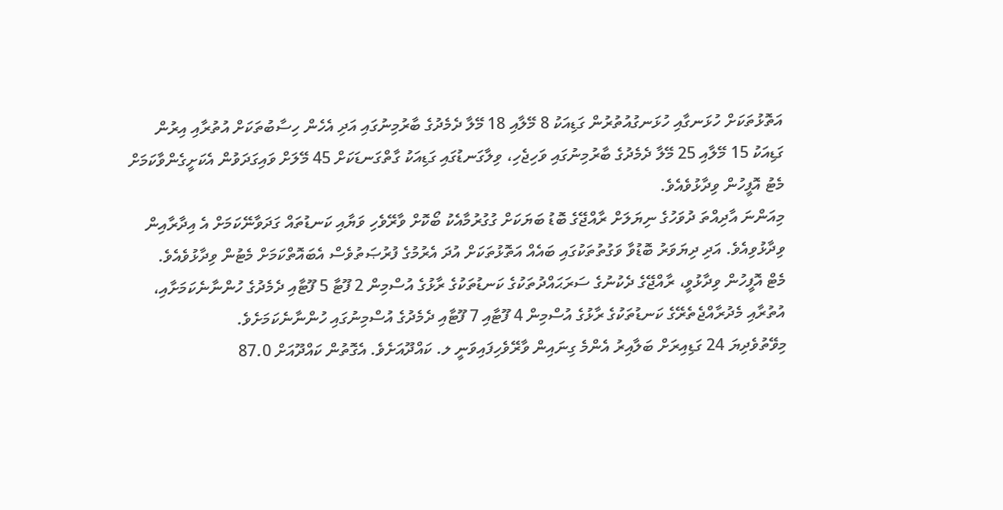އަތޮޅުތަކަށް ހުޅަނގާއި ހުޅަނގުއުތުރުން ގަޑިއަކު 8 މޭލާއި 18 މޭލާ ދެމެދުގެ ބާރުމިނުގައި އަދި އެހެން ހިސާބުތަކަށް އުތުރާއި އިރުން ގަޑިއަކު 15 މޭލާއި 25 މޭލާ ދެމެދުގެ ބާރުމިނުގައި ވަހިޖެހި، ވިލާގަނޑުގައި ގަޑިއަކު ގާތްގަނޑަކަށް 45 މޭލަށް ވައިގަދަވުން އެކަށީގެންވާކަމަށް މެޓު އޮފީހުން ވިދާޅުވެއެވެ.
މިއަންނަ އާދިއްތަ ދުވަހުގެ ނިޔަލަށް ރާއްޖޭގެ ބޮޑު ބަޔަކަށް ގުގުރުމާއެކު ބޯކޮށް ވާރޭވެހި ވަޔާއި ކަނޑުތައް ގަދަވާނޭކަމަށް އެ އިދާރާއިން ވިދާޅުވިއެވެ. އަދި ދިޔަވަރު ބޮޑުވާ ވަގުތުތަކުގައި ބައެއް އަތޮޅުތަކަށް އުދަ އެރުމުގެ ފުރުޞަތުވެސް އެބައޮތްކަމަށް މެޓުން ވިދާޅުވެއެވެ.
މެޓް އޮފީހުން ވިދާޅުވީ، ރާއްޖޭގެ ދެކުނުގެ ސަރަޙައްދުތަކުގެ ކަނޑުތަކުގެ ރާޅުގެ އުސްމިން 2 ފޫޓާ 5 ފޫޓާއި ދެމެދުގެ ހުންނާނެކަމަށާއި، އުތުރާއި މެދުރާއްޖެތެރޭގެ ކަނޑުތަކުގެ ރާޅުގެ އުސްމިން 4 ފޫޓާއި 7 ފޫޓާއި ދެމެދުގެ އުސްމިނުގައި ހުންނާނެކަމަށެވެ.
މިވޭތުވެދިޔަ 24 ގަޑިއިރަށް ބަލާއިރު އެންމެ ގިނައިން ވާރޭވެހިފައިވަނީ ލ. ކައްދޫއަށެވެ. އެގޮތުން ކައްދޫއަށް 87.0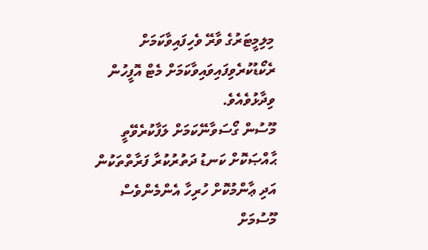މިލިމީޓަރުގެ ވާރޭ ވެހިފައިވާކަމަށް ރެކޯޑުކުރެވިފައިވައިވާކަމަށް މެޓް އޮފީހުން ވިދާޅުވެއެވެ.
މޫސުން ގޯސަވާނޭކަމަށް ލަފާކުރެވޭތީ ޙާއްޞަކޮށް ކަނޑު ދަތުރުކުރާ ފަރާތްތަކުން އަދި ޢާންމުކޮށް ހުރިހާ އެންމެންވެސް މޫސުމަށް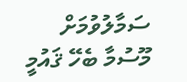ސަމާލުވުމަށް މޫސުމާ ބެހޭ ޤައުމީ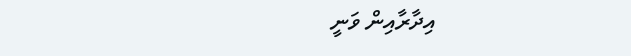އިދާރާއިން ވަނީ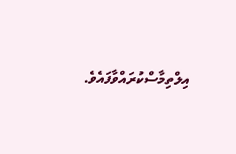އިލްތިމާސްކުރައްވާފައެވެ.